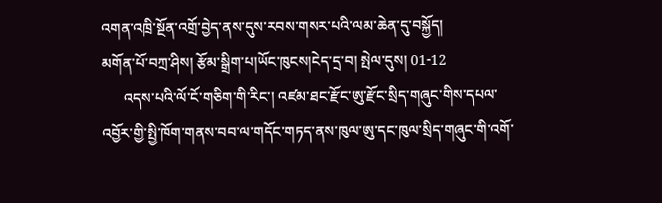འགན་འཁྲི་སྔོན་འགྲོ་བྱེད་ནས་དུས་རབས་གསར་པའི་ལམ་ཆེན་དུ་བསྐྱོད།
མགོན་པོ་བཀྲ་ཤིས། རྩོམ་སྒྲིག་པ།ཡོང་ཁུངས།ངེད་དྲ་བ། སྤེལ་དུས། 01-12
      འདས་པའི་ལོ་ངོ་གཅིག་གི་རིང་། འཛམ་ཐང་རྫོང་ཨུ་རྫོང་སྲིད་གཞུང་གིས་དཔལ་འབྱོར་གྱི་སྤྱི་ཁོག་གནས་བབ་ལ་གདོང་གཏད་ནས་ཁུལ་ཨུ་དང་ཁུལ་སྲིད་གཞུང་གི་འགོ་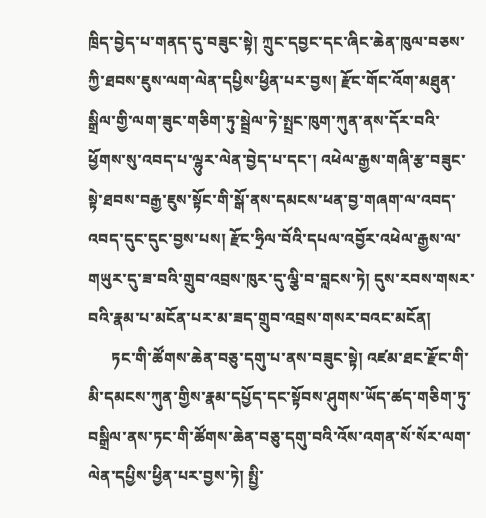ཁྲིད་བྱེད་པ་གནད་དུ་བཟུང་སྟེ། ཀྲུང་དབྱང་དང་ཞིང་ཆེན་ཁུལ་བཅས་ཀྱི་ཐབས་ཇུས་ལག་ལེན་དཔྱིས་ཕྱིན་པར་བྱས། རྫོང་གོང་འོག་མཐུན་སྒྲིལ་གྱི་ལག་ཟུང་གཅིག་ཏུ་སྦྲེལ་ཏེ་སྤྲང་ཁུག་ཀུན་ནས་དོར་བའི་ཕྱོགས་སུ་འབད་པ་ལྷུར་ལེན་བྱེད་པ་དང་། འཕེལ་རྒྱས་གཞི་རྩ་བཟུང་སྟེ་ཐབས་བརྒྱ་ཇུས་སྟོང་གི་སྒོ་ནས་དམངས་ཕན་བྱ་གཞག་ལ་འབད་འབད་དུང་དུང་བྱས་པས། རྫོང་ཧྲིལ་བོའི་དཔལ་འབྱོར་འཕེལ་རྒྱས་ལ་གཡུར་དུ་ཟ་བའི་གྲུབ་འབྲས་ཁུར་དུ་ལྕི་བ་བླངས་ཏེ། དུས་རབས་གསར་བའི་རྣམ་པ་མངོན་པར་མ་ཟད་གྲུབ་འབྲས་གསར་བའང་མངོན།
      ཏང་གི་ཚོགས་ཆེན་བཅུ་དགུ་པ་ནས་བཟུང་སྟེ། འཛམ་ཐང་རྫོང་གི་མི་དམངས་ཀུན་གྱིས་རྣམ་དཔྱོད་དང་སྟོབས་ཤུགས་ཡོད་ཚད་གཅིག་ཏུ་བསྒྲིལ་ནས་ཏང་གི་ཚོགས་ཆེན་བཅུ་དགུ་བའི་འོས་འགན་སོ་སོར་ལག་ལེན་དཔྱིས་ཕྱིན་པར་བྱས་ཏེ། སྤྱི་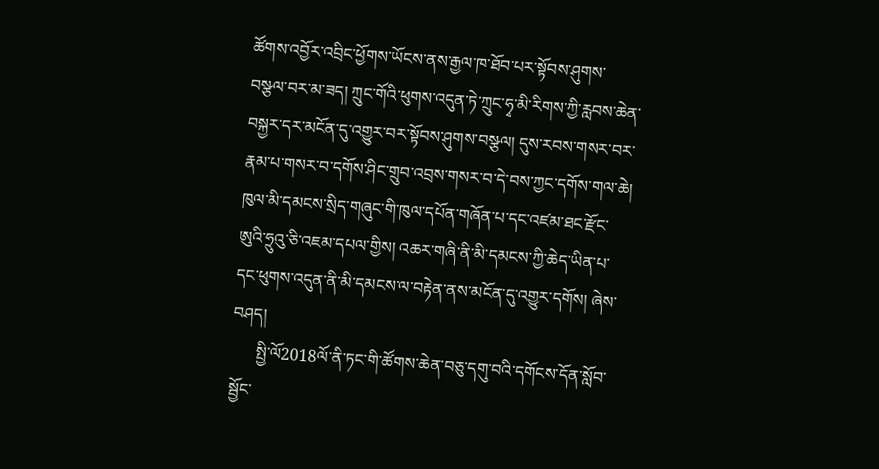ཚོགས་འབྱོར་འབྲིང་ཕྱོགས་ཡོངས་ནས་རྒྱལ་ཁ་ཐོབ་པར་སྟོབས་ཤུགས་བསྩལ་བར་མ་ཟད། ཀྲུང་གོའི་ཕུགས་འདུན་ཏེ་ཀྲུང་ཧྭ་མི་རིགས་ཀྱི་རླབས་ཆེན་བསྐྱར་དར་མངོན་དུ་འགྱུར་བར་སྟོབས་ཤུགས་བསྩལ། དུས་རབས་གསར་བར་རྣམ་པ་གསར་བ་དགོས་ཤིང་གྲུབ་འབྲས་གསར་བ་དེ་བས་ཀྱང་དགོས་གལ་ཆེ། ཁུལ་མི་དམངས་སྲིད་གཞུང་གི་ཁུལ་དཔོན་གཞོན་པ་དང་འཛམ་ཐང་རྫོང་ཨུའི་ཧྲུའུ་ཅི་འཇམ་དཔལ་གྱིས། འཆར་གཞི་ནི་མི་དམངས་ཀྱི་ཆེད་ཡིན་པ་དང་ཕུགས་འདུན་ནི་མི་དམངས་ལ་བརྟེན་ནས་མངོན་དུ་འགྱུར་དགོས། ཞེས་བཤད།
      སྤྱི་ལོ2018ལོ་ནི་ཏང་གི་ཚོགས་ཆེན་བཅུ་དགུ་བའི་དགོངས་དོན་སློབ་སྦྱོང་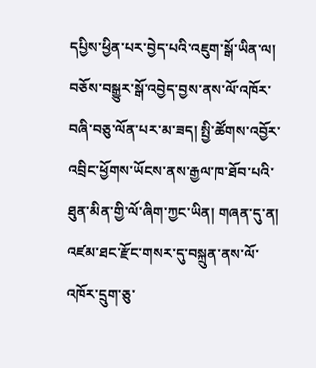དཔྱིས་ཕྱིན་པར་བྱེད་པའི་འཇུག་སྒོ་ཡིན་ལ། བཅོས་བསྒྱུར་སྒོ་འབྱེད་བྱས་ནས་ལོ་འཁོར་བཞི་བཅུ་ལོན་པར་མ་ཟད། སྤྱི་ཚོགས་འབྱོར་འབྲིང་ཕྱོགས་ཡོངས་ནས་རྒྱལ་ཁ་ཐོབ་པའི་ཐུན་མིན་གྱི་ལོ་ཞིག་ཀྱང་ཡིན། གཞན་དུ་ན། འཛམ་ཐང་རྫོང་གསར་དུ་བསྐྲུན་ནས་ལོ་འཁོར་དྲུག་ཅུ་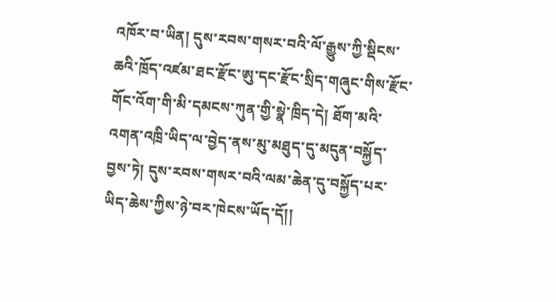འཁོར་བ་ཡིན། དུས་རབས་གསར་བའི་ལོ་རྒྱུས་ཀྱི་སྡིངས་ཆའི་ཁྲོད་འཛམ་ཐང་རྫོང་ཨུ་དང་རྫོང་སྲིད་གཞུང་གིས་རྫོང་གོང་འོག་གི་མི་དམངས་ཀུན་གྱི་སྣེ་ཁྲིད་དེ། ཐོག་མའི་འགན་འཁྲི་ཡིད་ལ་བྱེད་ནས་མུ་མཐུད་དུ་མདུན་བསྐྱོད་བྱས་ཏེ། དུས་རབས་གསར་བའི་ལམ་ཆེན་དུ་བསྐྱོད་པར་ཡིད་ཆེས་ཀྱིས་ཉེ་བར་ཁེངས་ཡོད་དོ།།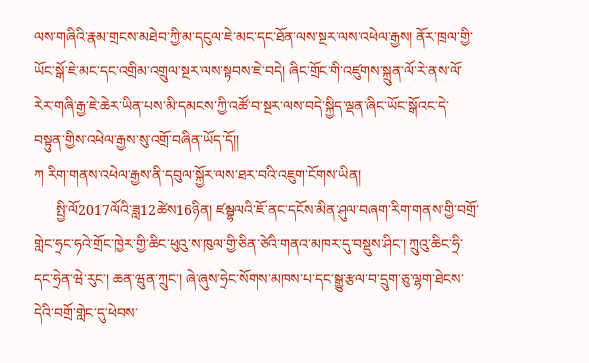ལས་གཞིའི་རྣམ་གྲངས་མཐེབ་ཀྱི་མ་དངུལ་ཇེ་མང་དང་ཐོན་ལས་སྔར་ལས་འཕེལ་རྒྱས། ནོར་ཁྲལ་གྱི་ཡོང་སྒོ་ཇེ་མང་དང་འགྲིམ་འགྲུལ་སྔར་ལས་སྟབས་ཇེ་བདེ། ཞིང་གྲོང་གི་འཛུགས་སྐྲུན་ལོ་རེ་ནས་ལོ་རེར་གཞི་རྒྱ་ཇེ་ཆེར་ཡིན་པས་མི་དམངས་ཀྱི་འཚོ་བ་སྔར་ལས་བདེ་སྐྱིད་ལྡན་ཞིང་ཡོང་སྒོའང་དེ་བསྟུན་གྱིས་འཕེལ་རྒྱས་སུ་འགྲོ་བཞིན་ཡོད་དོ།།
ཀ རིག་གནས་འཕེལ་རྒྱས་ནི་དབུལ་སྐྱོར་ལས་ཐར་བའི་འཇུག་ངོགས་ཡིན།
      སྤྱི་ལོ2017ལོའི་ཟླ12ཚེས16ཉིན། ཛམྦྷལའི་ཇོ་ནང་དངོས་མིན་ཤུལ་བཞག་རིག་གནས་གྱི་བགྲོ་གླེང་ཧྲང་ཧའེ་གྲོང་ཁྱེར་གྱི་ཆིང་ཕུའུ་ས་ཁུལ་གྱི་ཅིན་ཙེའི་གནའ་མཁར་དུ་བསྡུས་ཤིང་། ཀྲུའུ་ཆིང་ཧྲི་དང་ཧྲེན་ཝེ་རུང་། ཆན་ཝུན་ཀྲུང་། ཞེ་ཞུས་ཧྲེང་སོགས་མཁས་པ་དང་སྒྱུ་རྩལ་བ་དྲུག་ཅུ་ལྷག་ཐེངས་དེའི་བགྲོ་གླེང་དུ་ཕེབས་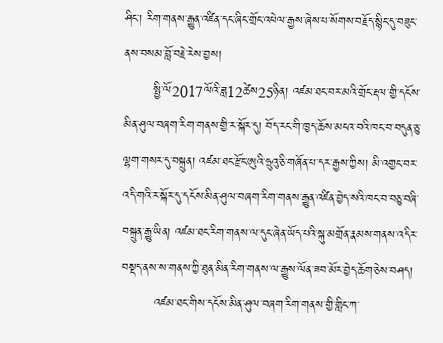ཤིང་། རིག་གནས་རྒྱུན་འཛིན་དང་ཞིང་གྲོང་འཕེལ་རྒྱས་ཞེས་པ་སོགས་བརྗོད་སྙིང་དུ་བཟུང་ནས་བསམ་བློ་བརྗེ་རེས་བྱས།
       སྤྱི་ལོ2017ལོའི་ཟླ12ཚེས25ཉིན། འཛམ་ཐང་བར་མའི་གྲོང་རྡལ་གྱི་དངོས་མིན་ཤུལ་བཞག་རིག་གནས་གྱི་ར་སྐོར་དུ། བོད་རང་གི་ཁྱད་ཆོས་མངའ་བའི་ཁང་བ་བདུན་ཅུ་ལྷག་གསར་དུ་བསྐྲུན། འཛམ་ཐང་རྫོང་ཨུའི་ཧྲུའུ་ཅི་གཞོན་པ་དར་རྒྱས་ཀྱིས། མི་འགྱང་བར་འདི་གའི་ར་སྐོར་དུ་དངོས་མིན་ཤུལ་བཞག་རིག་གནས་རྒྱུན་འཛིན་བྱེད་སའི་ཁང་བ་བཅུ་བཞི་བསྐྲུན་རྒྱུ་ཡིན། འཛམ་ཐང་རིག་གནས་ལ་དུང་ཞེན་ཡོད་པའི་སྐུ་མགྲོན་རྣམས་གནས་འདིར་བསྡད་ནས་ས་གནས་ཀྱི་ཐུན་མིན་རིག་གནས་ལ་རྒྱུས་ལོན་ཟབ་མོར་བྱེད་ཆོག་ཅེས་བཤད།
        འཛམ་ཐང་གིས་དངོས་མིན་ཤུལ་བཞག་རིག་གནས་གྱི་གླིང་ཀ་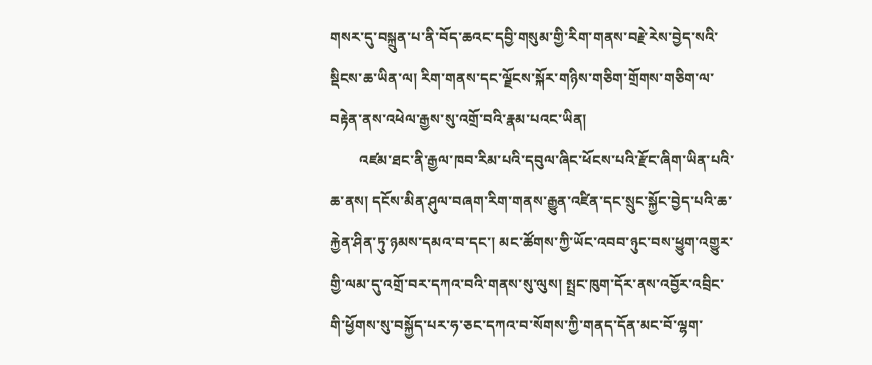གསར་དུ་བསྐྲུན་པ་ནི་བོད་ཆའང་དབྱི་གསུམ་གྱི་རིག་གནས་བརྗེ་རེས་བྱེད་སའི་སྡིངས་ཆ་ཡིན་ལ། རིག་གནས་དང་ལྗོངས་སྐོར་གཉིས་གཅིག་གྲོགས་གཅིག་ལ་བརྟེན་ནས་འཕེལ་རྒྱས་སུ་འགྲོ་བའི་རྣམ་པའང་ཡིན།
        འཛམ་ཐང་ནི་རྒྱལ་ཁབ་རིམ་པའི་དབུལ་ཞིང་ཕོངས་པའི་རྫོང་ཞིག་ཡིན་པའི་ཆ་ནས། དངོས་མིན་ཤུལ་བཞག་རིག་གནས་རྒྱུན་འཛིན་དང་སྲུང་སྐྱོང་བྱེད་པའི་ཆ་རྐྱེན་ཤིན་ཏུ་ཉམས་དམའ་བ་དང་། མང་ཚོགས་ཀྱི་ཡོང་འབབ་ཉུང་བས་ཕྱུག་འགྱུར་གྱི་ལམ་དུ་འགྲོ་བར་དཀའ་བའི་གནས་སུ་ལུས། སྤྲང་ཁུག་དོར་ནས་འབྱོར་འབྲིང་གི་ཕྱོགས་སུ་བསྐྱོད་པར་ཧ་ཅང་དཀའ་བ་སོགས་ཀྱི་གནད་དོན་མང་བོ་ལྷག་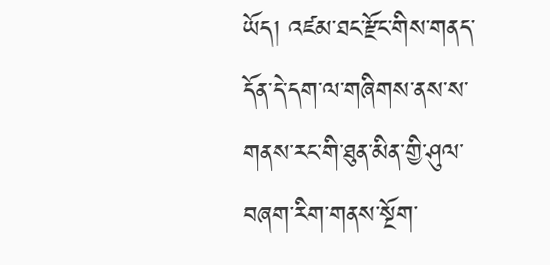ཡོད། འཛམ་ཐང་རྫོང་གིས་གནད་དོན་དེ་དག་ལ་གཞིགས་ནས་ས་གནས་རང་གི་ཐུན་མིན་གྱི་ཤུལ་བཞག་རིག་གནས་སྔོག་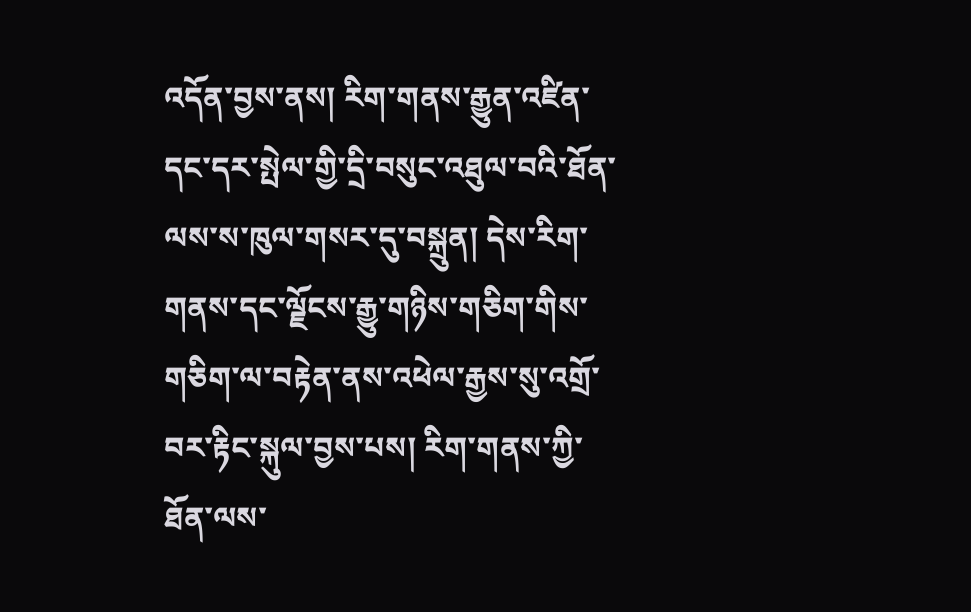འདོན་བྱས་ནས། རིག་གནས་རྒྱུན་འཛིན་དང་དར་སྤེལ་གྱི་དྲི་བསུང་འཐུལ་བའི་ཐོན་ལས་ས་ཁུལ་གསར་དུ་བསྐྲུན། དེས་རིག་གནས་དང་ལྗོངས་རྒྱུ་གཉིས་གཅིག་གིས་གཅིག་ལ་བརྟེན་ནས་འཕེལ་རྒྱས་སུ་འགྲོ་བར་རྟིང་སྐུལ་བྱས་པས། རིག་གནས་ཀྱི་ཐོན་ལས་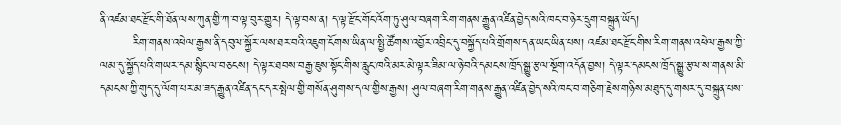ནི་འཛམ་ཐང་རྫོང་གི་ཐོན་ལས་ཀུན་གྱི་ཀ་བ་ལྟ་བུར་གྱུར། དེ་ལྟ་བས་ན། ད་ལྟ་རྫོང་གོང་འོག་ཏུ་ཤུལ་བཞག་རིག་གནས་རྒྱུན་འཛིན་བྱེད་སའི་ཁང་བ་ཉེར་དྲུག་བསྐྲུན་ཡོད།
        རིག་གནས་འཕེལ་རྒྱས་ནི་དབུལ་སྐྱོར་ལས་ཐར་བའི་འཇུག་ངོགས་ཡིན་ལ་སྤྱི་ཚོགས་འབྱོར་འབྲིང་དུ་བསྐྱོད་པའི་གྲོགས་དན་ཡང་ཡིན་པས། འཛམ་ཐང་རྫོང་གིས་རིག་གནས་འཕེལ་རྒྱས་ཀྱི་ལམ་དུ་སྐྱོད་པའི་གཡར་དམ་སྙིང་ལ་བཅངས། དེ་ལྟར་ཐབས་བརྒྱ་ཇུས་སྟོང་གིས་རླུང་ཁའི་མར་མེ་ལྟར་ཟིམ་ལ་ཉེ་བའི་དམངས་ཁྲོད་སྒྱུ་རྩལ་སྔོག་འདོན་བྱས། དེ་ལྟར་དམངས་ཁྲོད་སྒྱུ་རྩལ་ས་གནས་མི་དམངས་ཀྱི་གུད་དུ་ལོག་པར་མ་ཟད་རྒྱུན་འཛིན་དང་དར་སྤེལ་གྱི་གསོན་ཤུགས་དལ་གྱིས་རྒྱས། ཤུལ་བཞག་རིག་གནས་རྒྱུན་འཛིན་བྱེད་སའི་ཁང་བ་གཅིག་རྗེས་གཉིས་མཐུད་དུ་གསར་དུ་བསྐྲུན་པས་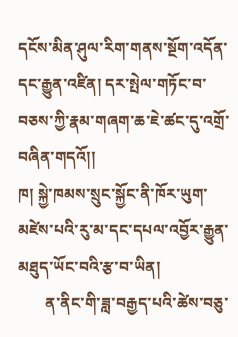དངོས་མིན་ཤུལ་རིག་གནས་སྔོག་འདོན་དང་རྒྱུན་འཛིན། དར་སྤེལ་གཏོང་བ་བཅས་ཀྱི་རྣམ་གཞག་ཆ་ཇེ་ཚང་དུ་འགྲོ་བཞིན་གདའོ།།
ཁ། སྐྱེ་ཁམས་སྲུང་སྐྱོང་ནི་ཁོར་ཡུག་མཛེས་པའི་རུ་མ་དང་དཔལ་འབྱོར་རྒྱུན་མཐུད་ཡོང་བའི་རྩ་བ་ཡིན།
       ན་ནིང་གི་ཟླ་བརྒྱད་པའི་ཚེས་བཅུ་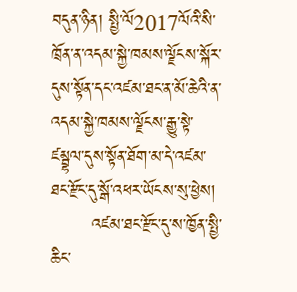བདུན་ཉིན། སྤྱི་ལོ2017ལོའི་སི་ཁྲོན་ན་འདམ་སྐྱེ་ཁམས་ལྗོངས་སྐོར་དུས་སྟོན་དང་འཛམ་ཐང་ན་མོ་ཆེའི་ན་འདམ་སྐྱེ་ཁམས་ལྗོངས་རྒྱུ་སྟེ་ཛམྦྷལ་དུས་སྟོན་ཐོག་མ་དེ་འཛམ་ཐང་རྫོང་དུ་སྒོ་འཕར་ཡོངས་སུ་ཕྱེས།
       འཛམ་ཐང་རྫོང་དུ་ས་ཁྱོན་སྤྱི་ཆིང་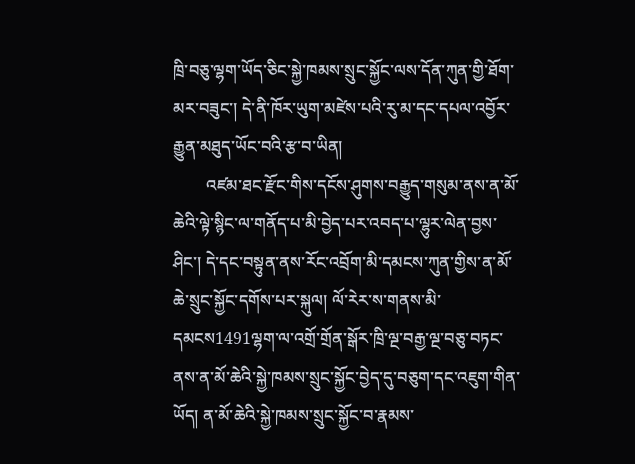ཁྲི་བཅུ་ལྷག་ཡོད་ཅིང་སྐྱེ་ཁམས་སྲུང་སྐྱོང་ལས་དོན་ཀུན་གྱི་ཐོག་མར་བཟུང་། དེ་ནི་ཁོར་ཡུག་མཛེས་པའི་རུ་མ་དང་དཔལ་འབྱོར་རྒྱུན་མཐུད་ཡོང་བའི་རྩ་བ་ཡིན།
        འཛམ་ཐང་རྫོང་གིས་དངོས་ཤུགས་བརྒྱུད་གསུམ་ནས་ན་མོ་ཆེའི་ལྟེ་སྙིང་ལ་གནོད་པ་མི་བྱེད་པར་འབད་པ་ལྷུར་ལེན་བྱས་ཤིང་། དེ་དང་བསྟུན་ནས་རོང་འབྲོག་མི་དམངས་ཀུན་གྱིས་ན་མོ་ཆེ་སྲུང་སྐྱོང་དགོས་པར་སྐུལ། ལོ་རེར་ས་གནས་མི་དམངས1491ལྷག་ལ་འགྲོ་གྲོན་སྒོར་ཁྲི་ལྔ་བརྒྱ་ལྔ་བཅུ་བཏང་ནས་ན་མོ་ཆེའི་སྐྱེ་ཁམས་སྲུང་སྐྱོང་བྱེད་དུ་བཅུག་དང་འཇུག་གིན་ཡོད། ན་མོ་ཆེའི་སྐྱེ་ཁམས་སྲུང་སྐྱོང་བ་རྣམས་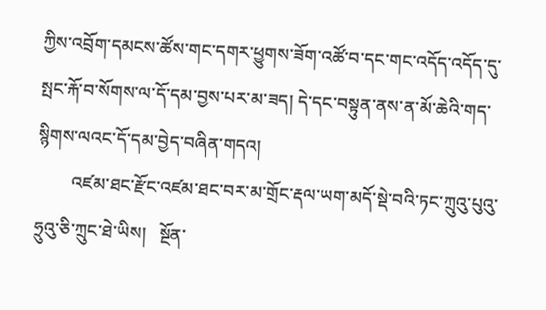ཀྱིས་འབྲོག་དམངས་ཚོས་གང་དགར་ཕྱུགས་ཟོག་འཚོ་བ་དང་གང་འདོད་འདོད་དུ་སྤང་རྐོ་བ་སོགས་ལ་དོ་དམ་བྱས་པར་མ་ཟད། དེ་དང་བསྟུན་ནས་ན་མོ་ཆེའི་གད་སྙིགས་ལའང་དོ་དམ་བྱེད་བཞིན་གདའ།
        འཛམ་ཐང་རྫོང་འཛམ་ཐང་བར་མ་གྲོང་རྡལ་ཡག་མདོ་སྡེ་བའི་ཏང་ཀྲུའུ་པུའུ་ཧྲུའུ་ཅི་ཀྲུང་ཐེ་ཡིས།   སྔོན་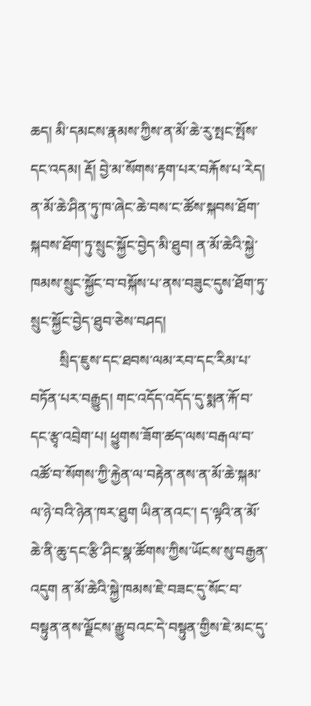ཆད། མི་དམངས་རྣམས་ཀྱིས་ན་མོ་ཆེ་རུ་སྤང་སྤོས་དང་འདམ། རྡོ། བྱེ་མ་སོགས་རྟག་པར་བརྐོས་པ་རེད།    ན་མོ་ཆེ་ཤིན་ཏུ་ཁ་ཞེང་ཆེ་བས་ང་ཚོས་སྐབས་ཐོག་སྐབས་ཐོག་ཏུ་སྲུང་སྐྱོང་བྱེད་མི་ཐུབ། ན་མོ་ཆེའི་སྐྱེ་ཁམས་སྲུང་སྐྱོང་བ་བསྐོས་པ་ནས་བཟུང་དུས་ཐོག་ཏུ་སྲུང་སྐྱོང་བྱེད་ཐུབ་ཅེས་བཤད།
        སྲིད་ཇུས་དང་ཐབས་ལམ་རབ་དང་རིམ་པ་བཏོན་པར་བརྒྱུད། གང་འདོད་འདོད་དུ་སྨན་རྐོ་བ་དང་རྩྭ་འབྲེག་པ། ཕྱུགས་ཟོག་ཚད་ལས་བརྒལ་བ་འཚོ་བ་སོགས་ཀྱི་རྐྱེན་ལ་བརྟེན་ནས་ན་མོ་ཆེ་སྐམ་ལ་ཉེ་བའི་ཉེན་ཁར་ཐུག ཡིན་ནའང་། ད་ལྟའི་ན་མོ་ཆེ་ནི་ཆུ་དང་རྩི་ཤིང་སྣ་ཚོགས་ཀྱིས་ཡོངས་སུ་བརྒྱན་འདུག ན་མོ་ཆེའི་སྐྱེ་ཁམས་ཇེ་བཟང་དུ་སོང་བ་བསྟུན་ནས་ལྗོངས་རྒྱུ་བའང་དེ་བསྟུན་གྱིས་ཇེ་མང་དུ་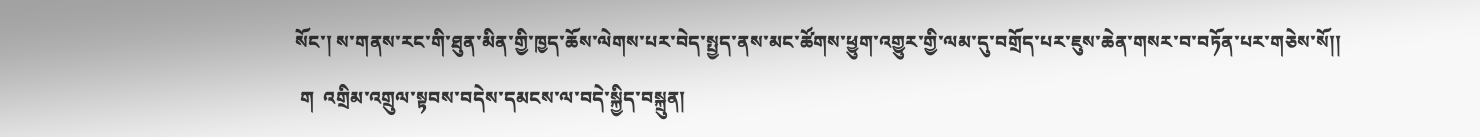སོང་། ས་གནས་རང་གི་ཐུན་མིན་གྱི་ཁྱད་ཆོས་ལེགས་པར་བེད་སྤྱད་ནས་མང་ཚོགས་ཕྱུག་འགྱུར་གྱི་ལམ་དུ་བགྲོད་པར་ཇུས་ཆེན་གསར་བ་བཏོན་པར་གཅེས་སོ།།
 ག  འགྲིམ་འགྲུལ་སྟབས་བདེས་དམངས་ལ་བདེ་སྐྱིད་བསྐྲུན།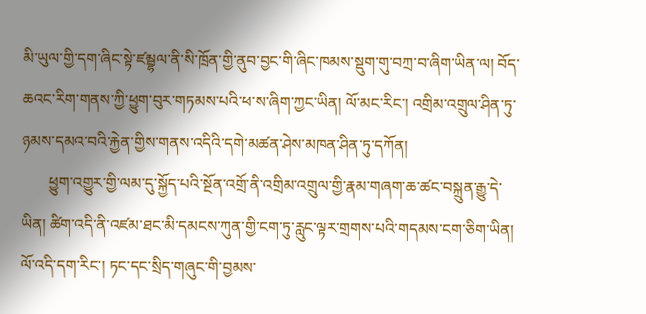མི་ཡུལ་གྱི་དག་ཞིང་སྟེ་ཛམྦྷལ་ནི་སི་ཁྲོན་གྱི་ནུབ་བྱང་གི་ཞིང་ཁམས་སྡུག་གུ་བཀྲ་བ་ཞིག་ཡིན་ལ། བོད་ཆའང་རིག་གནས་ཀྱི་ཕྱུག་བུར་གཏམས་པའི་ཕ་ས་ཞིག་ཀྱང་ཡིན། ལོ་མང་རིང་། འགྲིམ་འགྲུལ་ཤིན་ཏུ་ཉམས་དམའ་བའི་རྐྱེན་གྱིས་གནས་འདིའི་དགེ་མཚན་ཤེས་མཁན་ཤིན་ཏུ་དཀོན།
       ཕྱུག་འགྱུར་གྱི་ལམ་དུ་སྐྱོད་པའི་སྔོན་འགྲོ་ནི་འགྲིམ་འགྲུལ་གྱི་རྣམ་གཞག་ཆ་ཚང་བསྐྲུན་རྒྱུ་དེ་ཡིན། ཚིག་འདི་ནི་འཛམ་ཐང་མི་དམངས་ཀུན་གྱི་ངག་ཏུ་རླུང་ལྟར་གྲགས་པའི་གདམས་ངག་ཅིག་ཡིན། ལོ་འདི་དག་རིང་། ཏང་དང་སྲིད་གཞུང་གི་བྱམས་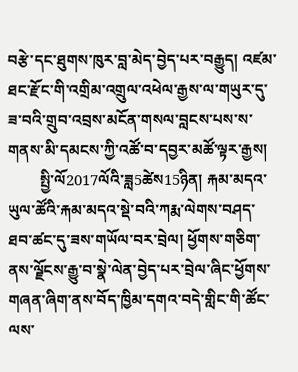བརྩེ་དང་ཐུགས་ཁུར་བླ་མེད་བྱེད་པར་བརྒྱུད། འཛམ་ཐང་རྫོང་གི་འགྲིམ་འགྲུལ་འཕེལ་རྒྱས་ལ་གཡུར་དུ་ཟ་བའི་གྲུབ་འབྲས་མངོན་གསལ་བླངས་པས་ས་གནས་མི་དམངས་ཀྱི་འཚོ་བ་དབྱར་མཚོ་ལྟར་རྒྱས།
        སྤྱི་ལོ2017ལོའི་ཟླ5ཚེས15ཉིན། རྐམ་མདའ་ཡུལ་ཚོའི་རྐམ་མདའ་སྡེ་བའི་ཀརྨ་ལེགས་བཤད་ཐབ་ཚང་དུ་ཟས་གཡོལ་བར་བྲེལ། ཕྱོགས་གཅིག་ནས་ལྗོངས་རྒྱུ་བ་སྣེ་ལེན་བྱེད་པར་བྲེལ་ཞིང་ཕྱོགས་གཞན་ཞིག་ནས་བོད་ཁྱིམ་དགའ་བདེ་གླིང་གི་ཚོང་ལས་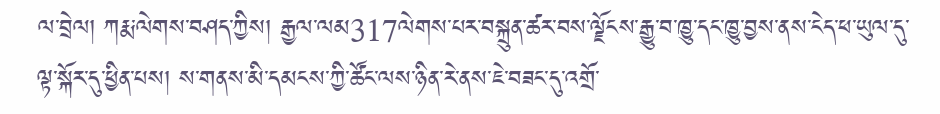ལ་བྲེལ། ཀརྨ་ལེགས་བཤད་ཀྱིས། རྒྱལ་ལམ317ལེགས་པར་བསྐྲུན་ཚར་བས་ལྗོངས་རྒྱུ་བ་ཁྱུ་དང་ཁྱུ་བྱས་ནས་ངེད་ཕ་ཡུལ་དུ་ལྟ་སྐོར་དུ་ཕྱིན་པས། ས་གནས་མི་དམངས་ཀྱི་ཚོང་ལས་ཉིན་རེ་ནས་ཇེ་བཟང་དུ་འགྲོ་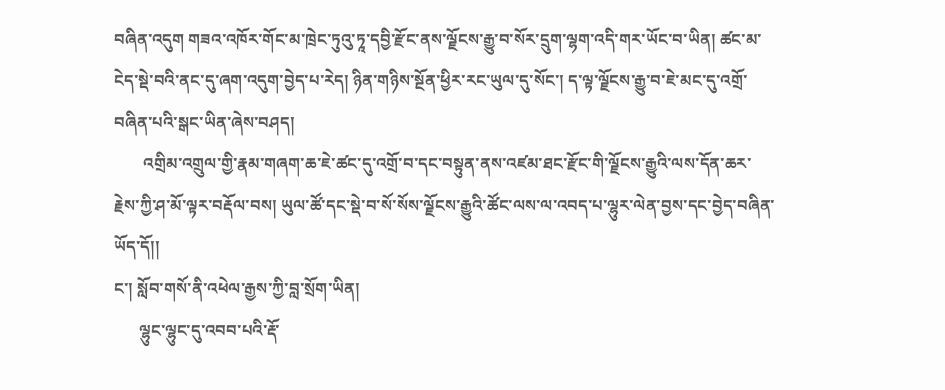བཞིན་འདུག གཟའ་འཁོར་གོང་མ་ཁྲེང་ཏུའུ་ཏཱ་དབྱི་རྫོང་ནས་ལྗོངས་རྒྱུ་བ་སོར་དྲུག་ལྷག་འདི་གར་ཡོང་བ་ཡིན། ཚང་མ་ངེད་སྡེ་བའི་ནང་དུ་ཞག་འདུག་བྱེད་པ་རེད། ཉིན་གཉིས་སྔོན་ཕྱིར་རང་ཡུལ་དུ་སོང་། ད་ལྟ་ལྗོངས་རྒྱུ་བ་ཇེ་མང་དུ་འགྲོ་བཞིན་པའི་སྒང་ཡིན་ཞེས་བཤད།
       འགྲིམ་འགྲུལ་གྱི་རྣམ་གཞག་ཆ་ཇེ་ཚང་དུ་འགྲོ་བ་དང་བསྟུན་ནས་འཛམ་ཐང་རྫོང་གི་ལྗོངས་རྒྱུའི་ལས་དོན་ཆར་རྗེས་ཀྱི་ཤ་མོ་ལྟར་བརྡོལ་བས། ཡུལ་ཚོ་དང་སྡེ་བ་སོ་སོས་ལྗོངས་རྒྱུའི་ཚོང་ལས་ལ་འབད་པ་ལྷུར་ལེན་བྱས་དང་བྱེད་བཞིན་ཡོད་དོ།།
ང་། སློབ་གསོ་ནི་འཕེལ་རྒྱས་ཀྱི་བླ་སྲོག་ཡིན།
      ལྷུང་ལྷུང་དུ་འབབ་པའི་རྡོ་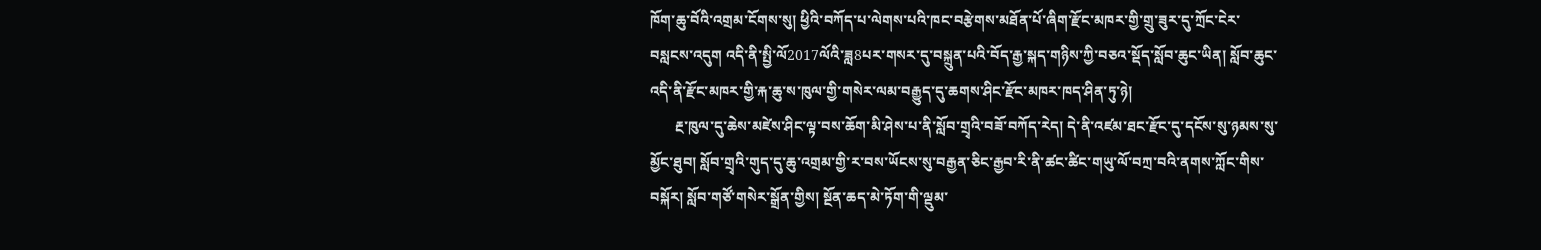ཁོག་ཆུ་བོའི་འགྲམ་ངོགས་སུ། ཕྱིའི་བཀོད་པ་ལེགས་པའི་ཁང་བརྩེགས་མཐོན་པོ་ཞིག་རྫོང་མཁར་གྱི་གྲུ་ཟུར་དུ་ཀྲོང་ངེར་བསླངས་འདུག འདི་ནི་སྤྱི་ལོ2017ལོའི་ཟླ8པར་གསར་དུ་བསྐྲུན་པའི་བོད་རྒྱ་སྐད་གཉིས་ཀྱི་བཅའ་སྡོད་སློབ་ཆུང་ཡིན། སློབ་ཆུང་འདི་ནི་རྫོང་མཁར་གྱི་རྐ་ཆུ་ས་ཁུལ་གྱི་གསེར་ལམ་བརྒྱུད་དུ་ཆགས་ཤིང་རྫོང་མཁར་ཁད་ཤིན་ཏུ་ཉེ།
       རྔ་ཁུལ་དུ་ཆེས་མཛེས་ཤིང་ལྟ་བས་ཆོག་མི་ཤེས་པ་ནི་སློབ་གྲྭའི་བཟོ་བཀོད་རེད། དེ་ནི་འཛམ་ཐང་རྫོང་དུ་དངོས་སུ་ཉམས་སུ་མྱོང་ཐུབ། སློབ་གྲྭའི་གུད་དུ་ཆུ་འགྲམ་གྱི་ར་བས་ཡོངས་སུ་བརྒྱན་ཅིང་རྒྱབ་རི་ནི་ཚང་ཚིང་གཡུ་ལོ་བཀྲ་བའི་ནགས་ཀློང་གིས་བསྐོར། སློབ་གཙོ་གསེར་སྒྲོན་གྱིས། སྔོན་ཆད་མེ་ཏོག་གི་ལྡུམ་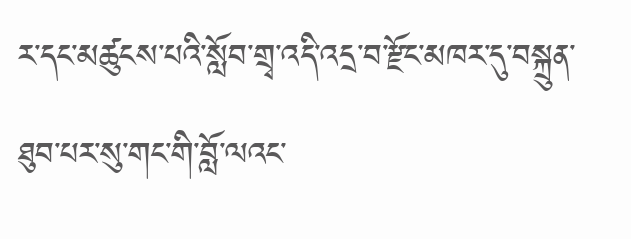ར་དང་མཚུངས་པའི་སློབ་གྲྭ་འདི་འདྲ་བ་རྫོང་མཁར་དུ་བསྐྲུན་ཐུབ་པར་སུ་གང་གི་བློ་ལའང་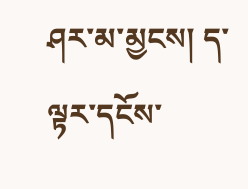ཤར་མ་མྱངས། ད་ལྟར་དངོས་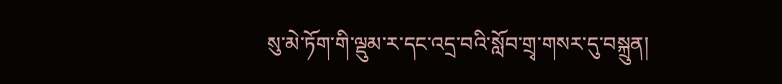སུ་མེ་ཏོག་གི་ལྡུམ་ར་དང་འདྲ་བའི་སློབ་གྲྭ་གསར་དུ་བསྐྲུན།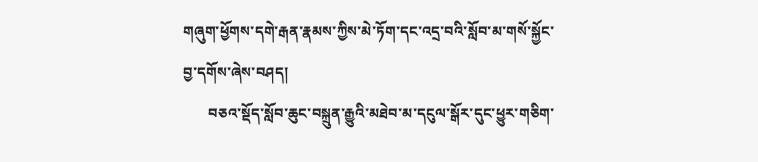གཞུག་ཕྱོགས་དགེ་རྒན་རྣམས་ཀྱིས་མེ་ཏོག་དང་འདྲ་བའི་སློབ་མ་གསོ་སྐྱོང་བྱ་དགོས་ཞེས་བཤད།
       བཅའ་སྡོད་སློབ་ཆུང་བསྐྲུན་རྒྱུའི་མཐེབ་མ་དངུལ་སྒོར་དུང་ཕྱུར་གཅིག་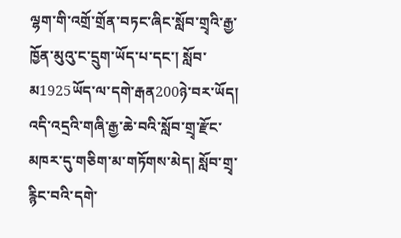ལྷག་གི་འགྲོ་གྲོན་བཏང་ཞིང་སློབ་གྲྭའི་རྒྱ་ཁྱོན་མུའུ་ང་དྲུག་ཡོད་པ་དང་། སློབ་མ1925ཡོད་ལ་དགེ་རྒན200ཉེ་བར་ཡོད། འདི་འདྲའི་གཞི་རྒྱ་ཆེ་བའི་སློབ་གྲྭ་རྫོང་མཁར་དུ་གཅིག་མ་གཏོགས་མེད། སློབ་གྲྭ་རྙིང་བའི་དགེ་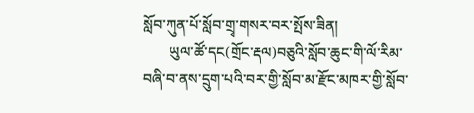སློབ་ཀུན་པོ་སློབ་གྲྭ་གསར་བར་སྤོས་ཟིན།
       ཡུལ་ཚོ་དང(གྲོང་རྡལ)བཅུའི་སློབ་ཆུང་གི་ལོ་རིམ་བཞི་བ་ནས་དྲུག་པའི་བར་གྱི་སློབ་མ་རྫོང་མཁར་གྱི་སློབ་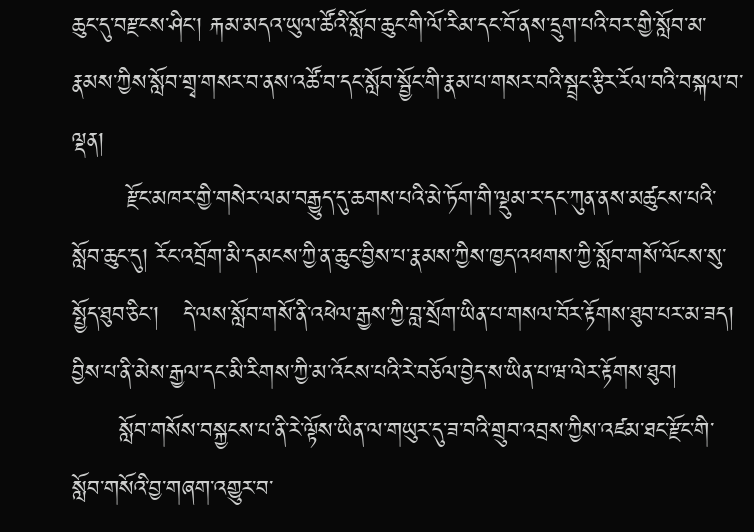ཆུང་དུ་བརྫངས་ཤིང་། རྐམ་མདའ་ཡུལ་ཚོའི་སློབ་ཆུང་གི་ལོ་རིམ་དང་བོ་ནས་དྲུག་པའི་བར་གྱི་སློབ་མ་རྣམས་ཀྱིས་སློབ་གྲྭ་གསར་བ་ནས་འཚོ་བ་དང་སློབ་སྦྱོང་གི་རྣམ་པ་གསར་བའི་སྦྲང་རྩིར་རོལ་བའི་བསྐལ་བ་ལྡན།
       རྫོང་མཁར་གྱི་གསེར་ལམ་བརྒྱུད་དུ་ཆགས་པའི་མེ་ཏོག་གི་ལྡུམ་ར་དང་ཀུན་ནས་མཚུངས་པའི་སློབ་ཆུང་དུ། རོང་འབྲོག་མི་དམངས་ཀྱི་ན་ཆུང་བྱིས་པ་རྣམས་ཀྱིས་ཁྱད་འཕགས་ཀྱི་སློབ་གསོ་ལོངས་སུ་སྤྱོད་ཐུབ་ཅིང་།   དེ་ལས་སློབ་གསོ་ནི་འཕེལ་རྒྱས་ཀྱི་བླ་སྲོག་ཡིན་པ་གསལ་བོར་རྟོགས་ཐུབ་པར་མ་ཟད། བྱིས་པ་ནི་མེས་རྒྱལ་དང་མི་རིགས་ཀྱི་མ་འོངས་པའི་རེ་བཅོལ་བྱེད་ས་ཡིན་པ་ཝ་ལེར་རྟོགས་ཐུབ།
      སློབ་གསོས་བསྐྱངས་པ་ནི་རེ་ལྟོས་ཡིན་ལ་གཡུར་དུ་ཟ་བའི་གྲུབ་འབྲས་ཀྱིས་འཛམ་ཐང་རྫོང་གི་སློབ་གསོའི་བྱ་གཞག་འགྱུར་བ་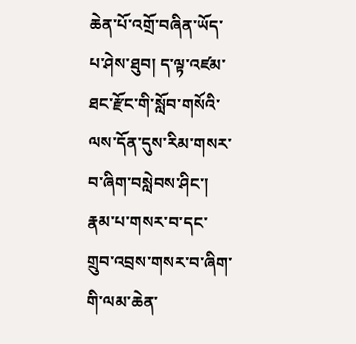ཆེན་པོ་འགྲོ་བཞིན་ཡོད་པ་ཤེས་ཐུབ། ད་ལྟ་འཛམ་ཐང་རྫོང་གི་སློབ་གསོའི་ལས་དོན་དུས་རིམ་གསར་བ་ཞིག་བསླེབས་ཤིང་། རྣམ་པ་གསར་བ་དང་གྲུབ་འབྲས་གསར་བ་ཞིག་གི་ལམ་ཆེན་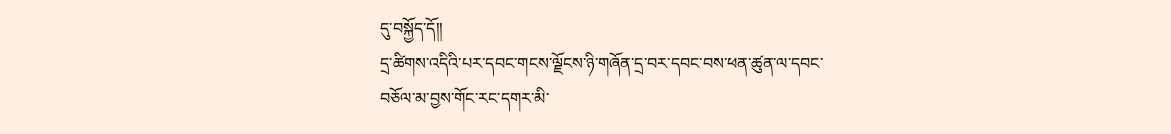དུ་བསྐྱོད་དོ།།
དྲ་ཚིགས་འདིའི་པར་དབང་གངས་ལྗོངས་ཉི་གཞོན་དྲ་བར་དབང་བས་ཕན་ཚུན་ལ་དབང་བཅོལ་མ་བྱས་གོང་རང་དགར་མི་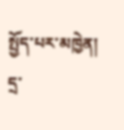སྤྱོད་པར་མཁྱེན།
དྲ་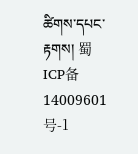ཚིགས་དཔང་རྟགས། 蜀ICP备14009601号-1